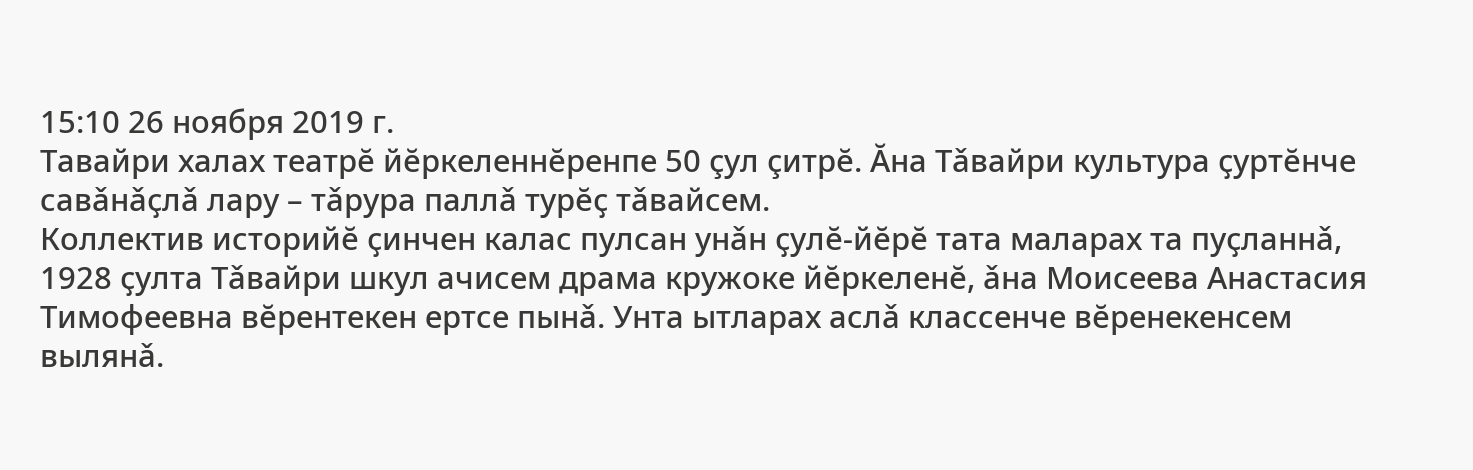15:10 26 ноября 2019 г.
Тавайри халах театрĕ йĕркеленнĕренпе 50 çул çитрĕ. Ăна Тǎвайри культура ҫуртĕнче савǎнǎҫлǎ лару – тǎрура паллǎ турĕҫ тǎвайсем.
Коллектив историйĕ ҫинчен калас пулсан унǎн ҫулĕ-йĕрĕ тата маларах та пуҫланнǎ, 1928 ҫулта Тǎвайри шкул ачисем драма кружоке йĕркеленĕ, ǎна Моисеева Анастасия Тимофеевна вĕрентекен ертсе пынǎ. Унта ытларах аслǎ классенче вĕренекенсем вылянǎ.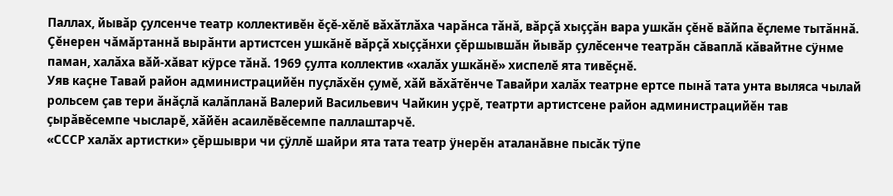Паллах, йывǎр ҫулсенче театр коллективĕн ĕҫĕ-хĕлĕ вǎхǎтлǎха чарǎнса тǎнǎ, вǎрҫǎ хыҫҫǎн вара ушкǎн ҫĕнĕ вǎйпа ĕҫлеме тытǎннǎ. Ҫĕнерен чăмăртаннă вырǎнти артистсен ушкăнĕ вǎрҫǎ хыҫҫǎнхи çĕршывшăн йывăр çулĕсенче театрǎн сăваплă кǎвайтне сÿнме паман, халǎха вăй-хăват кÿрсе тăнă. 1969 ҫулта коллектив «халǎх ушкǎнĕ» хиспелĕ ята тивĕҫнĕ.
Уяв каҫне Тавай район администрацийĕн пуҫлǎхĕн ҫумĕ, хǎй вǎхǎтĕнче Тавайри халǎх театрне ертсе пынǎ тата унта выляса чылай рольсем ҫав тери ǎнǎҫлǎ калǎпланǎ Валерий Васильевич Чайкин уҫрĕ, театрти артистсене район администрацийĕн тав ҫырǎвĕсемпе чысларĕ, хǎйĕн асаилĕвĕсемпе паллаштарчĕ.
«СССР халăх артистки» çĕршыври чи ҫӱллĕ шайри ята тата театр ÿнерĕн аталанăвне пысăк тÿпе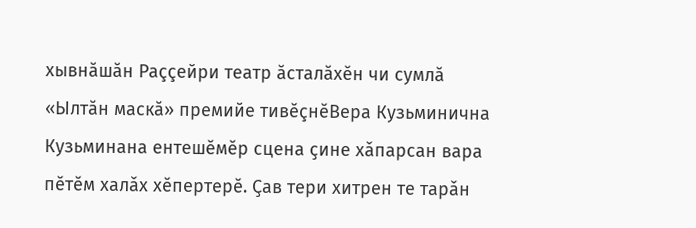хывнăшăн Раççейри театр ăсталăхĕн чи сумлă «Ылтăн маскă» премийе тивĕçнĕВера Кузьминична Кузьминана ентешĕмĕр сцена ҫине хǎпарсан вара пĕтĕм халǎх хĕпертерĕ. Ҫав тери хитрен те тарǎн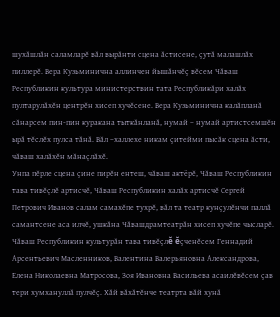шухǎшлǎн саламларĕ вǎл вырǎнти сцена ǎстисене, ҫутǎ малашлǎх пиллерĕ. Вера Кузьминична аллинчен йышǎнчĕҫ вĕсем Чǎваш Республикин культура министерствин тата Республикǎри халǎх пултарулǎхĕн центрĕн хисеп хучĕсене. Вера Кузьминична калăпланă сăнарсем пин-пин куракана тыткǎнланǎ, нумай – нумай артистсемшĕн ырǎ тĕслĕх пулса тǎнǎ. Вăл –халлехе никам ҫитейми пысăк сцена ăсти, чăваш халăхĕн мăнаçлăхĕ.
Унпа пĕрле сцена ҫине пирĕн ентеш, чăваш актёрĕ, Чăваш Республикин тава тивĕçлĕ артисчĕ, Чăваш Республикин халăх артисчĕ Сергей Петрович Иванов салам самахĕпе тухрĕ, вǎл та театр кунҫулĕнчи паллǎ самантсене аса илчĕ, ушкǎна Чǎвашдрамтеатрǎн хисеп хучĕпе чысларĕ.
Чǎваш Республикин культурǎн тава тивĕҫлĕ ĕҫченĕсем Геннадий Арсентьевич Масленников, Валентина Валерьяновна Александрова, Елена Николаевна Матросова, Зоя Ивановна Васильева асаилĕвĕсем ҫав тери хумхануллǎ пулчĕҫ. Хǎй вǎхǎтĕнче театрта вǎй хунǎ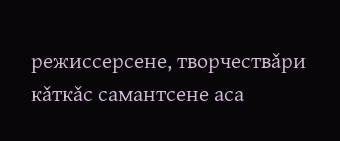режиссерсене, творчествǎри кǎткǎс самантсене аса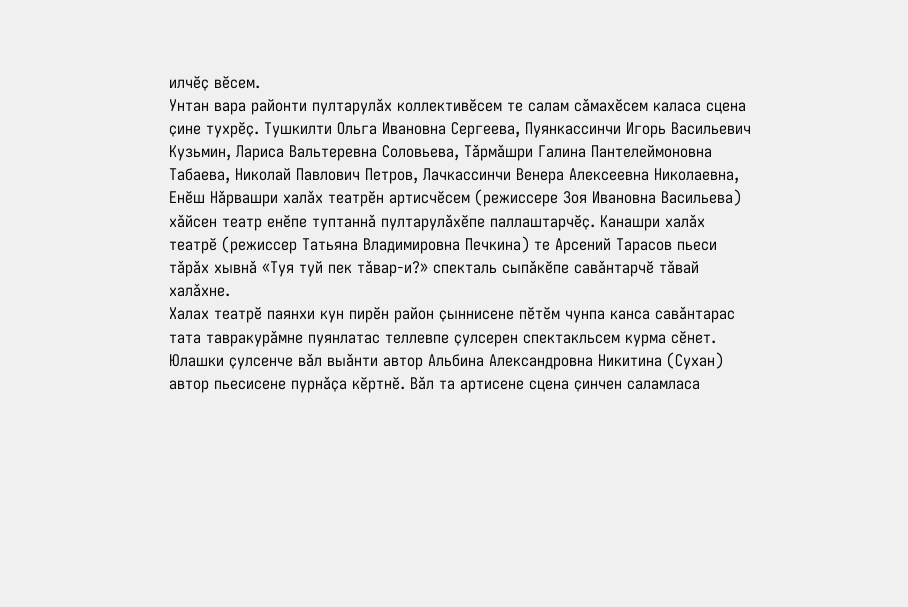илчĕҫ вĕсем.
Унтан вара районти пултарулǎх коллективĕсем те салам сǎмахĕсем каласа сцена ҫине тухрĕҫ. Тушкилти Ольга Ивановна Сергеева, Пуянкассинчи Игорь Васильевич Кузьмин, Лариса Вальтеревна Соловьева, Тǎрмǎшри Галина Пантелеймоновна Табаева, Николай Павлович Петров, Лачкассинчи Венера Алексеевна Николаевна, Енĕш Нǎрвашри халǎх театрĕн артисчĕсем (режиссере Зоя Ивановна Васильева) хǎйсен театр енĕпе туптаннǎ пултарулǎхĕпе паллаштарчĕҫ. Канашри халǎх театрĕ (режиссер Татьяна Владимировна Печкина) те Арсений Тарасов пьеси тǎрǎх хывнǎ «Туя туй пек тǎвар-и?» спекталь сыпǎкĕпе савǎнтарчĕ тǎвай халǎхне.
Халах театрĕ паянхи кун пирĕн район ҫыннисене пĕтĕм чунпа канса савǎнтарас тата тавракурǎмне пуянлатас теллевпе ҫулсерен спектакльсем курма сĕнет. Юлашки ҫулсенче вǎл выǎнти автор Альбина Александровна Никитина (Сухан) автор пьесисене пурнǎҫа кĕртнĕ. Вǎл та артисене сцена ҫинчен саламласа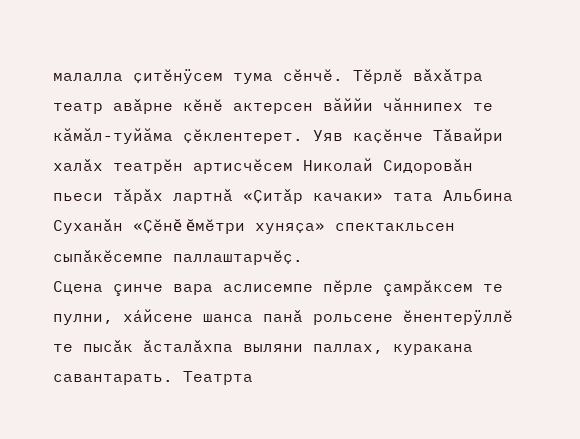малалла ҫитĕнӱсем тума сĕнчĕ. Тĕрлĕ вǎхǎтра театр авǎрне кĕнĕ актерсен вӑййи чӑннипех те кӑмӑл-туйӑма ҫĕклентерет. Уяв каҫĕнче Тǎвайри халǎх театрĕн артисчĕсем Николай Сидоровǎн пьеси тǎрǎх лартнǎ «Ҫитǎр качаки» тата Альбина Суханǎн «Ҫĕнĕ ĕмĕтри хуняҫа» спектакльсен сыпǎкĕсемпе паллаштарчĕҫ.
Сцена çинче вара аслисемпе пĕрле çамрăксем те пулни, хáйсене шанса панǎ рольсене ĕнентерӱллĕ те пысǎк ǎсталǎхпа выляни паллах, куракана савантарать. Театрта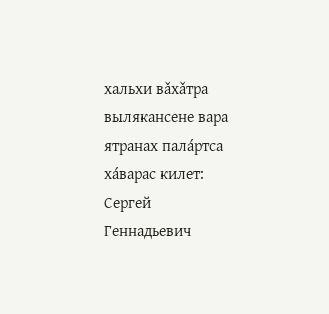хальхи вǎхǎтра вылякансене вара ятранах палáртса хáварас килет: Сергей Геннадьевич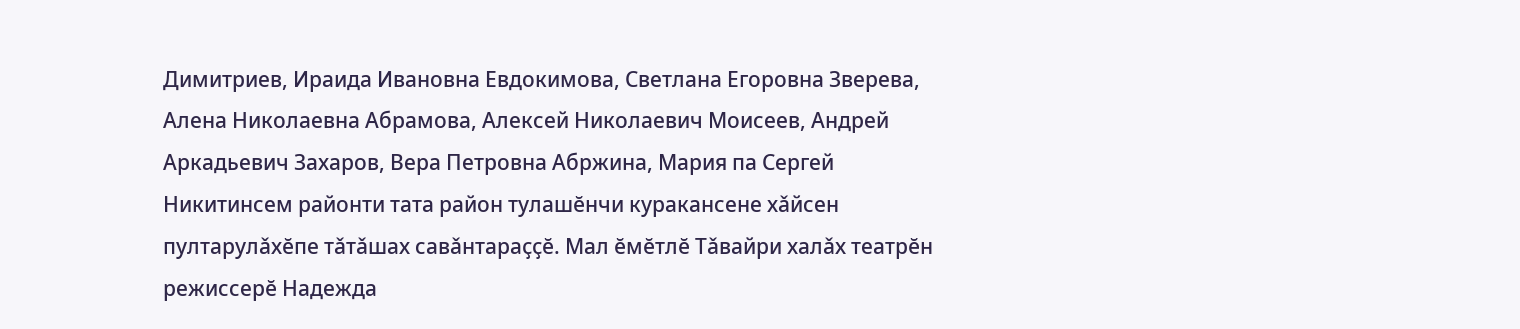Димитриев, Ираида Ивановна Евдокимова, Светлана Егоровна Зверева, Алена Николаевна Абрамова, Алексей Николаевич Моисеев, Андрей Аркадьевич Захаров, Вера Петровна Абржина, Мария па Сергей Никитинсем районти тата район тулашĕнчи куракансене хǎйсен пултарулǎхĕпе тǎтǎшах савǎнтараҫҫĕ. Мал ĕмĕтлĕ Тǎвайри халǎх театрĕн режиссерĕ Надежда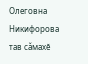Олеговна Никифорова тав сǎмахĕ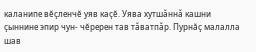каланипе вĕҫленчĕ уяв каҫĕ. Уява хутшǎннǎ кашни ҫыннине эпир чун- чĕререн тав тǎватпǎр. Пурнӑҫ малалла шав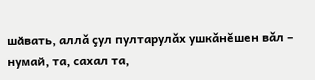шӑвать, аллǎ ҫул пултарулǎх ушкǎнĕшен вǎл – нумай, та, сахал та,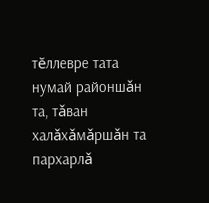тĕллевре тата нумай районшǎн та, тǎван халǎхǎмǎршǎн та пархарлǎ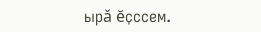ырǎ ĕҫссем.